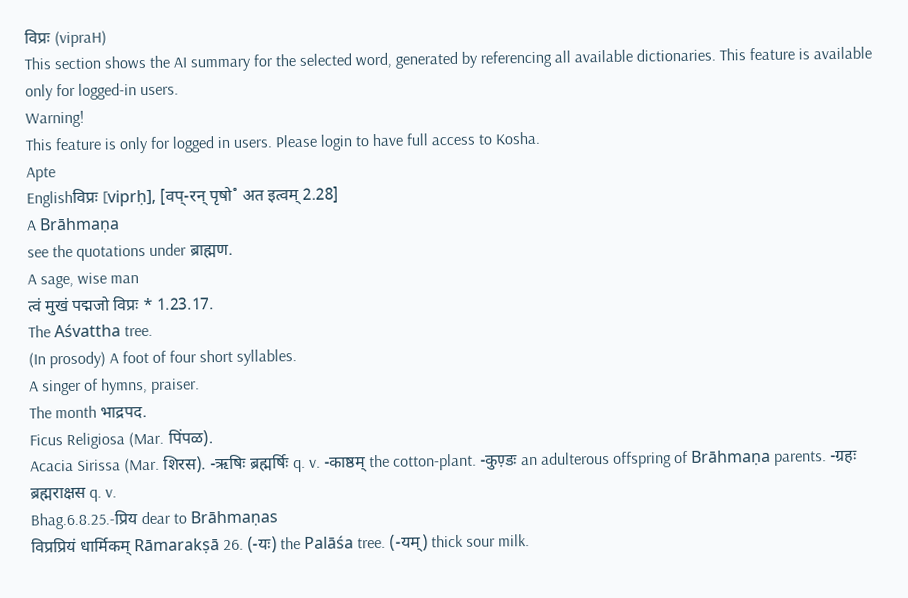विप्रः (vipraH)
This section shows the AI summary for the selected word, generated by referencing all available dictionaries. This feature is available only for logged-in users.
Warning!
This feature is only for logged in users. Please login to have full access to Kosha.
Apte
Englishविप्रः [viprḥ], [वप्-रन् पृषो˚ अत इत्वम् 2.28]
A Brāhmaṇa
see the quotations under ब्राह्मण.
A sage, wise man
त्वं मुखं पद्मजो विप्रः * 1.23.17.
The Aśvattha tree.
(In prosody) A foot of four short syllables.
A singer of hymns, praiser.
The month भाद्रपद.
Ficus Religiosa (Mar. पिंपळ).
Acacia Sirissa (Mar. शिरस). -ऋषिः ब्रह्मर्षिः q. v. -काष्ठम् the cotton-plant. -कुण़्डः an adulterous offspring of Brāhmaṇa parents. -ग्रहः ब्रह्मराक्षस q. v.
Bhag.6.8.25.-प्रिय dear to Brāhmaṇas
विप्रप्रियं धार्मिकम् Rāmarakṣā 26. (-यः) the Palāśa tree. (-यम्) thick sour milk.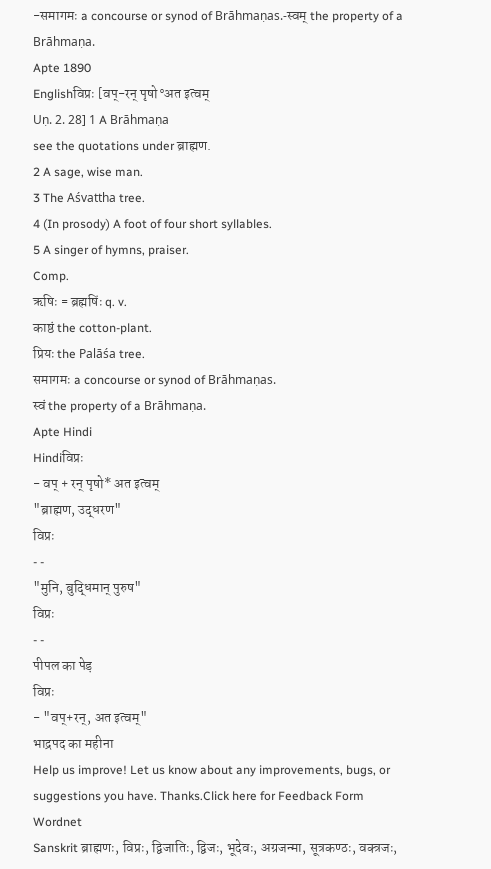-समागमः a concourse or synod of Brāhmaṇas.-स्वम् the property of a Brāhmaṇa.
Apte 1890
Englishविप्रः [वप्-रन् पृषो °अत इत्वम्
Uṇ. 2. 28] 1 A Brāhmaṇa
see the quotations under ब्राह्मण.
2 A sage, wise man.
3 The Aśvattha tree.
4 (In prosody) A foot of four short syllables.
5 A singer of hymns, praiser.
Comp.
ऋषिः = ब्रह्मषिंः q. v.
काष्ठं the cotton-plant.
प्रियः the Palāśa tree.
समागमः a concourse or synod of Brāhmaṇas.
स्वं the property of a Brāhmaṇa.
Apte Hindi
Hindiविप्रः
- वप् + रन् पृषो* अत इत्वम्
"ब्राह्मण, उद्धरण"
विप्रः
- -
"मुनि, बुद्धिमान् पुरुष"
विप्रः
- -
पीपल का पेड़
विप्रः
- "वप्+रन्, अत इत्वम्"
भाद्रपद का महीना
Help us improve! Let us know about any improvements, bugs, or suggestions you have. Thanks.Click here for Feedback Form
Wordnet
Sanskrit ब्राह्मणः, विप्रः, द्विजातिः, द्विजः, भूदेवः, अग्रजन्मा, सूत्रकण्ठः, वक्त्रजः,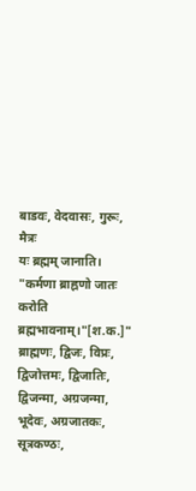बाडवः, वेदवासः, गुरूः, मैत्रः
यः ब्रह्मम् जानाति।
"कर्मणा ब्राह्नणो जातः करोति ब्रह्मभावनाम्।"[श.क.]"
ब्राह्मणः, द्विजः, विप्रः, द्विजोत्तमः, द्विजातिः, द्विजन्मा, अग्रजन्मा, भूदेवः, अग्रजातकः, सूत्रकण्ठः,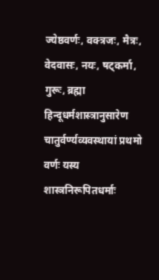ज्येष्ठवर्णः, वक्त्रजः, मैत्रः, वेदवासः, नयः, षट्कर्मा, गुरूः, ब्रह्मा
हिन्दूधर्मशास्त्रानुसारेण चातुर्वर्ण्यव्यवस्थायां प्रथमो वर्णः यस्य शास्त्रनिरूपितधर्माः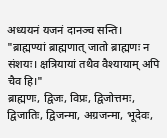अध्ययनं यजनं दानञ्च सन्ति।
"ब्राह्मण्यां ब्राह्मणात् जातो ब्राह्मणः न संशयः। क्षत्रियायां तथैव वैश्यायाम् अपि चैव हि।"
ब्राह्मणः, द्विजः, विप्रः, द्विजोत्तमः, द्विजातिः, द्विजन्मा, अग्रजन्मा, भूदेवः,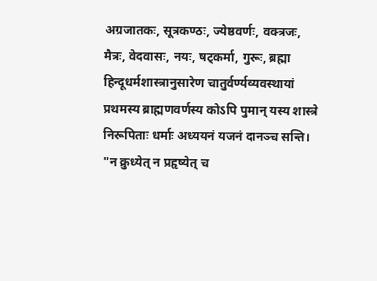अग्रजातकः, सूत्रकण्ठः, ज्येष्ठवर्णः, वक्त्रजः, मैत्रः, वेदवासः, नयः, षट्कर्मा, गुरूः, ब्रह्मा
हिन्दूधर्मशास्त्रानुसारेण चातुर्वर्ण्यव्यवस्थायां प्रथमस्य ब्राह्मणवर्णस्य कोऽपि पुमान् यस्य शास्त्रे निरूपिताः धर्माः अध्ययनं यजनं दानञ्च सन्ति।
"न क्रुध्येत् न प्रहृष्येत् च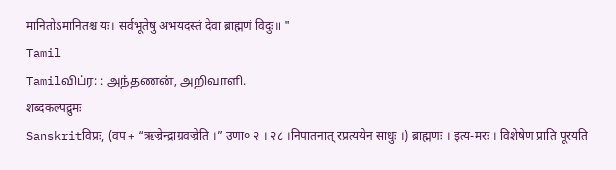मानितोऽमानितश्च यः। सर्वभूतेषु अभयदस्तं देवा ब्राह्मणं विदुः॥ "
Tamil
Tamilவிப்ர: : அந்தணன், அறிவாளி.
शब्दकल्पद्रुमः
Sanskritविप्रः, (वप + “ऋज्रेन्द्राग्रवज्रेति ।” उणा० २ । २८ ।निपातनात् रप्रत्ययेन साधुः ।) ब्राह्मणः । इत्य-मरः । विशेषेण प्राति पूरयति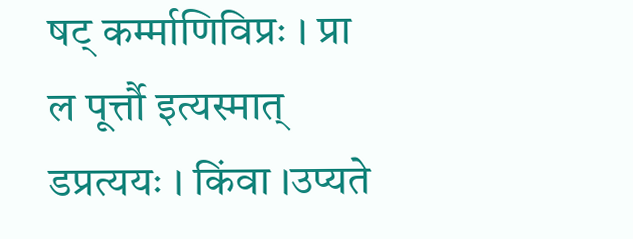षट् कर्म्माणिविप्रः । प्रा ल पूर्त्तौ इत्यस्मात् डप्रत्ययः । किंवा ।उप्यते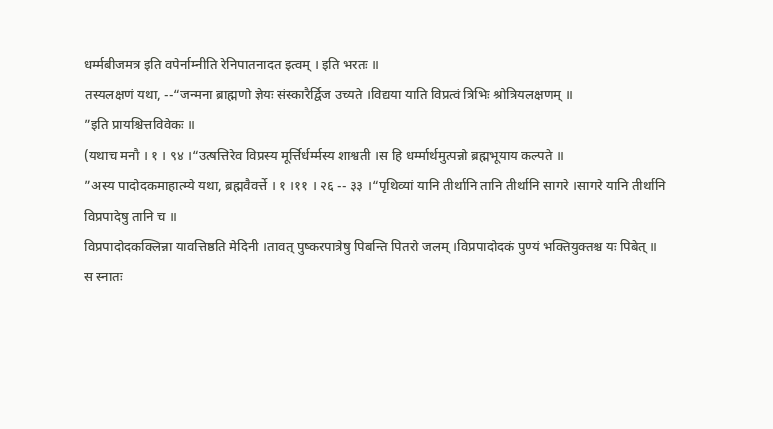धर्म्मबीजमत्र इति वपेर्नाम्नीति रेनिपातनादत इत्वम् । इति भरतः ॥
तस्यलक्षणं यथा, --“जन्मना ब्राह्मणो ज्ञेयः संस्कारैर्द्विज उच्यते ।विद्यया याति विप्रत्वं त्रिभिः श्रोत्रियलक्षणम् ॥
”इति प्रायश्चित्तविवेकः ॥
(यथाच मनौ । १ । ९४ ।“उत्षत्तिरेव विप्रस्य मूर्त्तिर्धर्म्मस्य शाश्वती ।स हि धर्म्मार्थमुत्पन्नो ब्रह्मभूयाय कल्पते ॥
”अस्य पादोदकमाहात्म्ये यथा, ब्रह्मवैवर्त्ते । १ ।११ । २६ -- ३३ ।“पृथिव्यां यानि तीर्थानि तानि तीर्थानि सागरे ।सागरे यानि तीर्थानि विप्रपादेषु तानि च ॥
विप्रपादोदकक्लिन्ना यावत्तिष्ठति मेदिनी ।तावत् पुष्करपात्रेषु पिबन्ति पितरो जलम् ।विप्रपादोदकं पुण्यं भक्तियुक्तश्च यः पिबेत् ॥
स स्नातः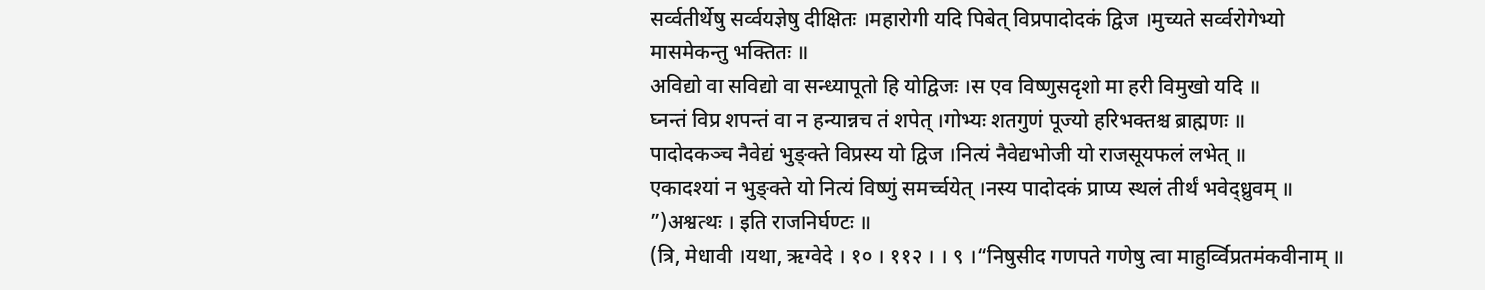सर्व्वतीर्थेषु सर्व्वयज्ञेषु दीक्षितः ।महारोगी यदि पिबेत् विप्रपादोदकं द्विज ।मुच्यते सर्व्वरोगेभ्यो मासमेकन्तु भक्तितः ॥
अविद्यो वा सविद्यो वा सन्ध्यापूतो हि योद्विजः ।स एव विष्णुसदृशो मा हरी विमुखो यदि ॥
घ्नन्तं विप्र शपन्तं वा न हन्यान्नच तं शपेत् ।गोभ्यः शतगुणं पूज्यो हरिभक्तश्च ब्राह्मणः ॥
पादोदकञ्च नैवेद्यं भुङ्क्ते विप्रस्य यो द्विज ।नित्यं नैवेद्यभोजी यो राजसूयफलं लभेत् ॥
एकादश्यां न भुङ्क्ते यो नित्यं विष्णुं समर्च्चयेत् ।नस्य पादोदकं प्राप्य स्थलं तीर्थं भवेद्ध्रुवम् ॥
”)अश्वत्थः । इति राजनिर्घण्टः ॥
(त्रि, मेधावी ।यथा, ऋग्वेदे । १० । ११२ । । ९ ।“निषुसीद गणपते गणेषु त्वा माहुर्व्विप्रतमंकवीनाम् ॥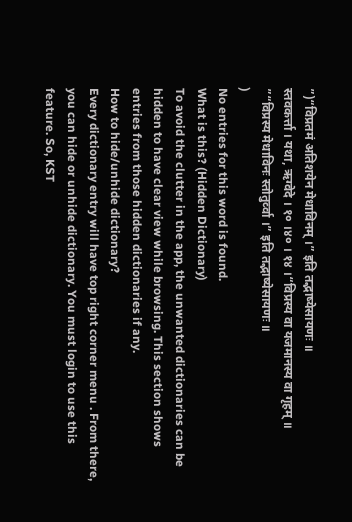”)“विप्रतमं अतिशयेन मेधाविनम् ।” इति तद्भाष्येसायणः ॥
स्तवकर्त्ता । यथा, ऋग्वेदे । १० ।४० । १४ ।“विप्रस्य वा यजमानस्य वा गृहम् ॥
”“विप्रस्य मेधाविनः स्तोतुर्व्वा ।” इति तद्भाष्येसायणः ॥
)
No entries for this word is found.
What is this? (Hidden Dictionary)
To avoid the clutter in the app, the unwanted dictionaries can be hidden to have clear view while browsing. This section shows entries from those hidden dictionaries if any.
How to hide/unhide dictionary?
Every dictionary entry will have top right corner menu . From there, you can hide or unhide dictionary. You must login to use this feature. So, KST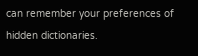can remember your preferences of hidden dictionaries.